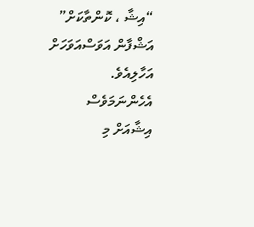“އިޝާ ، ކޮންތާކަށް” އަޝްފާން އަވަސްއަވަހަށް އަހާލިއެވެ.
އެހެންނަމަވެސް އިޝާއަށް މި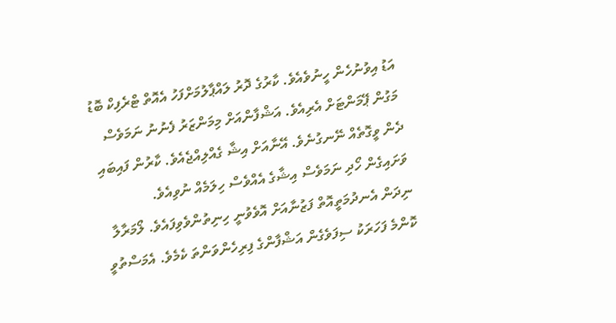އަޑު އިވުނުހެން ހީނުވެއެވެ. ކާރުގެ ދޮރު ލައްޕާލުމަށްފަހު އެއޮތް ޓްރެފިކް ބޮޑު މަގުން ޕޭމަންޓަށް އެރިއެވެ. އަޝްފާންއަށް މިމަންޒަރު ފެނުނު ނަމަވެސް ދެން ވީގޮތެއް ނޭނގުނެވެ. އޭނާއަށް އިޝާ ގެއްލިއްޖެއެވެ. ކާރުން ފައިބައި ވަށައިގެން ހޯދި ނަމަވެސް އިޝާގެ އެއްވެސް ހިލަމެއް ނުވިއެވެ.
ނިދަން އެނދުމަތީއޮތް ފަޒުނާއަށް އޮވެވުނީ ހިނިތުންވެވިފައެވެ. ލޯމަރާލާ ކޮންމެ ފަހަރަކު ސިފަވެގެން އަޝްފާންގެ ފިރިހެންވަންތަ ކެމެވެ. އެމަސްތުވީ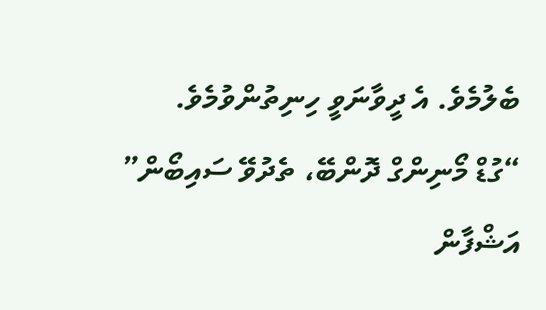ބެލުމެވެ. އެ ދީވާނަވީ ހިނިތުންވުމެވެ.
“ގުޑް މޯނިންގް ދޮންބޭ، ތެދުވޭ ސައިބޯން” އަޝްފާން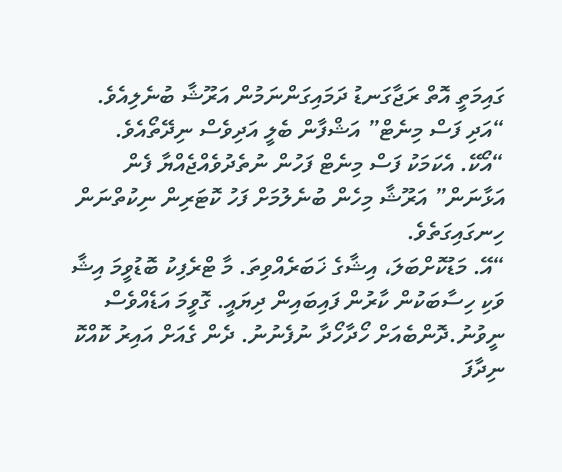ގައިމަތީ އޮތް ރަޖާގަނޑު ދަމައިގަންނަމުން އަރޫޝާ ބުނެލިއެވެ.
“އަދި ފަސް މިނެޓް” އަޝްފާން ބެލީ އަދިވެސް ނިދޭތޯއެވެ.
“އޯކޭ. އެކަމަކު ފަސް މިނެޓް ފަހުން ނުތެދުވެއްޖެއްޔާ ފެން އަޅާނަން” އަރޫޝާ މިހެން ބުނެލުމަށް ފަހު ކޮޓަރިން ނިކުތްނަން ހިނގައިގަތެވެ.
“އޭ. މަޑުކޮށްބަލަ، އިޝާގެ ޚަބަރެއްވިތަ. މާ ޓްރެފިކު ބޮޑުވީމަ އިޝާ ވަކި ހިސާބަކުން ކާރުން ފައިބައިން ދިޔައީ. ގޮވީމަ އަޑެއްވެސް ނީވުނު.ދޮންބެއަށް ހޯދާހޯދާ ނުފެނުނު. ދެން ގެއަށް އައިރު ކޮއްކޮ ނިދާފަ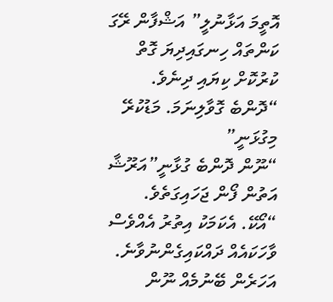އޮތީމަ އަޅާނުލީ” އަޝްފާން ރޭގަ ކަންތައް ހިނގައިދިޔަ ގޮތް ކުރުކޮށް ކިޔައި ދިނެވެ.
“ދޮންބެ ގޮވާލިނަމަ. މަޑުކުރޭ މިގުޅަނީ”
“ނޫން ދޮންބެ ގުޅާނީ”އަރޫޝާ އަތުން ފޯން ޖަހައިގަތެވެ.
“އޯކޭ. އެކަމަކު އިތުރު އެއްވެސް ވާހަކައެއް ދައްކައިގެންނުވާނެ. އަހަރެން ބޭނުމެއް ނޫން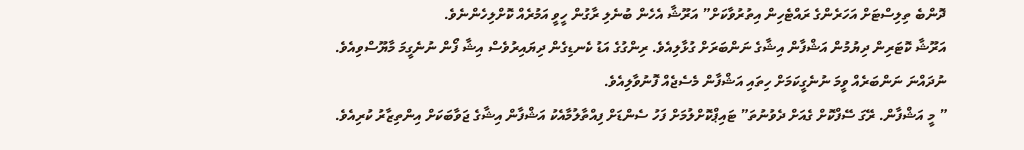ދޮންބެ ތިލިސްޓަށް އަހަރެންގެ ރައްޓެހިން އިތުރުވާކަށް” އަރޫޝާ އެހެން ބުނެލި ރާގުން ހީވީ އަމުރެއް ކޮށްލިހެންނެވެ.
އަރޫޝާ ކޮޓަރިން ދިޔުމުން އަޝްފާން އިޝާގެ ނަންބަރަށް ގުޅާލިއެވެ. ރިންގުގެ އަޑު ކެނޑިގެން ދިޔައިރުވެސް އިޝާ ފޯން ނުނެގީމަ މާޔޫސްވިއެވެ. ނުދައްނަ ނަންބަރެއް ވީމަ ނުނެގީކަމަށް ހިތައި އަޝްފާން މެސެޖެއް ފޮނުވާލިއެވެ.
” މީ އަޝްފާން. ރޭގަ ސޭފްކޮށް ގެއަށް ދެވުނުތަ” ޓައިޕްކޮށްލުމަށް ފަހު ސެންޑަށް ފިއްތާލުމާއެކު އަޝްފާން އިޝާގެ ޖަވާބަކަށް އިންތިޒާރު ކުރިއެވެ.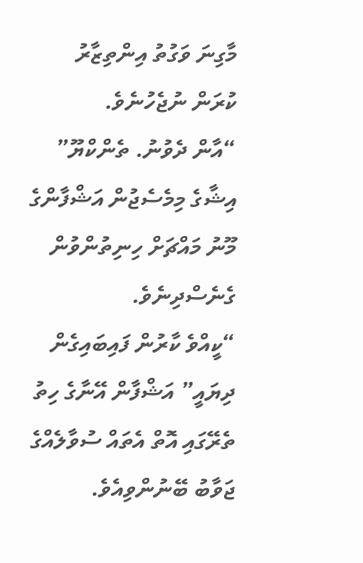މާގިނަ ވަގުތު އިންތިޒާރު ކުރަން ނުޖެހުނެވެ.
“އާން ދެވުނު. ތެންކްޔޫ” އިޝާގެ މިމެސެޖުން އަޝްފާންގެ މޫނު މައްޗަށް ހިނިތުންވުން ގެނެސްދިނެވެ.
“ކީއްވެ ކާރުން ފައިބައިގެން ދިޔައީ” އަޝްފާން އޭނާގެ ހިތު ތެރޭގައި އޮތް އެތައް ސުވާލެއްގެ ޖަވާބު ބޭނުންވިއެވެ.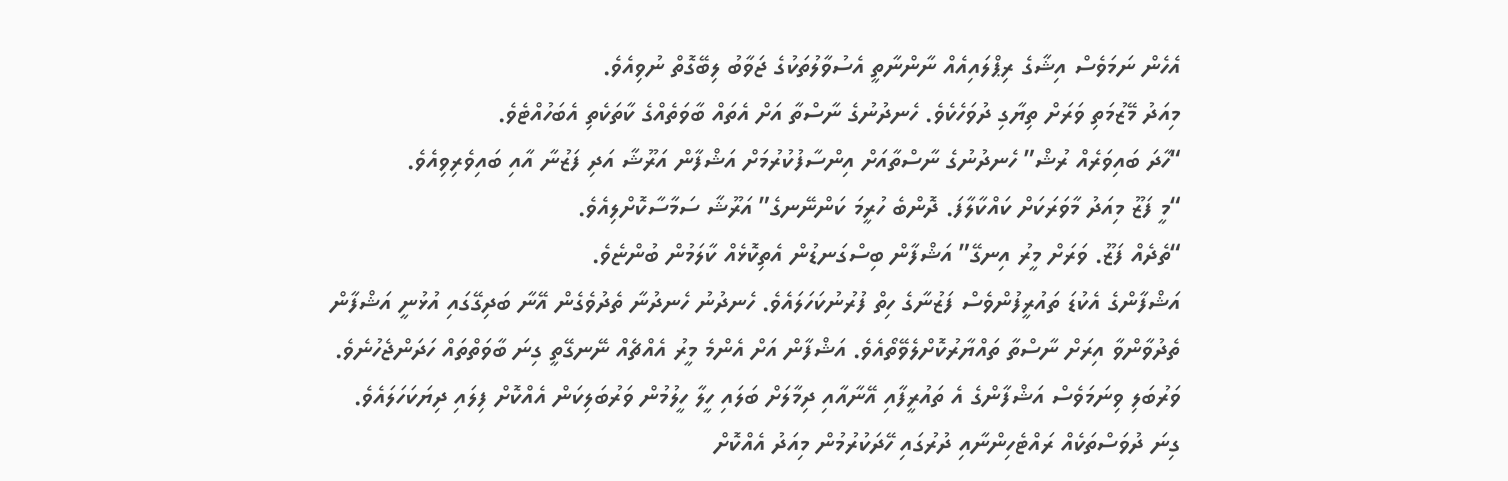އެހެން ނަމަވެސް އިޝާގެ ރިޕްލައިއެއް ނާންނާތީ އެސުވާލުތަކުގެ ޖަވާބު ލިބޭގޮތް ނުވިއެވެ.
މިއަދު މޭޒުމަތި ވަރަށް ތިޔާގި ދުވަހެކެވެ. ހެނދުނުގެ ނާސްތާ އަށް އެތައް ބާވަތެއްގެ ކާތަކެތި އެބަހުއްޓެވެ.
“ހާދަ ބައިވަރެއް ރުޝް” ހެނދުނުގެ ނާސްތާއަށް އިންސާފުކުރުމަށް އަޝްފާން އަރޫޝާ އަދި ފަޒުނާ އާއި ބައިވެރިވިއެވެ.
“މީ ފަޒޫ މިއަދު މާވަރަކަށް ކައްކާލާފަ. ދޮންބެ ހުރީމަ ކަންނޭނގެ” އަރޫޝާ ސަމާސާކޮށްލިއެވެ.
“ތެދެއް ފަޒޫ. ވަރަށް މީރު އިނގޭ” އަޝްފާން ބިސްގަނޑުން އެތިކޮޅެއް ކާލަމުން ބުންޏެވެ.
އަޝްފާންގެ އެކުޑަ ތައުރީފުންވެސް ފަޒުނާގެ ހިތް ފުރުނުކަހަލައެވެ. ހެނދުނު ހެނދުނާ ތެދުވެގެން އޭނާ ބަދިގޭގައި އުޅުނީ އަޝްފާން ތެދުވާންވާ އިރަށް ނާސްތާ ތައްޔާރުކޮށްލެވޭތޯއެވެ. އަޝްފާން އަށް އެންމެ މީރު އެއްޗެއް ނޭނގޭތީ ގިނަ ބާވަތްތައް ހަދަންޖެހުނެވެ. ވަރުބަލި ވިނަމަވެސް އަޝްފާންގެ އެ ތައުރީފާއި އޭނާއާއި ދިމާލަށް ބަލައި ހީލާ ހީލުމުން ވަރުބަލިކަން އެއްކޮށް ފިލައި ދިޔަކަހަލައެވެ.
ގިނަ ދުވަސްތަކެއް ރައްޓެހިންނާއި ދުރުގައި ހޭދަކުރުމުން މިއަދު އެއްކޮށް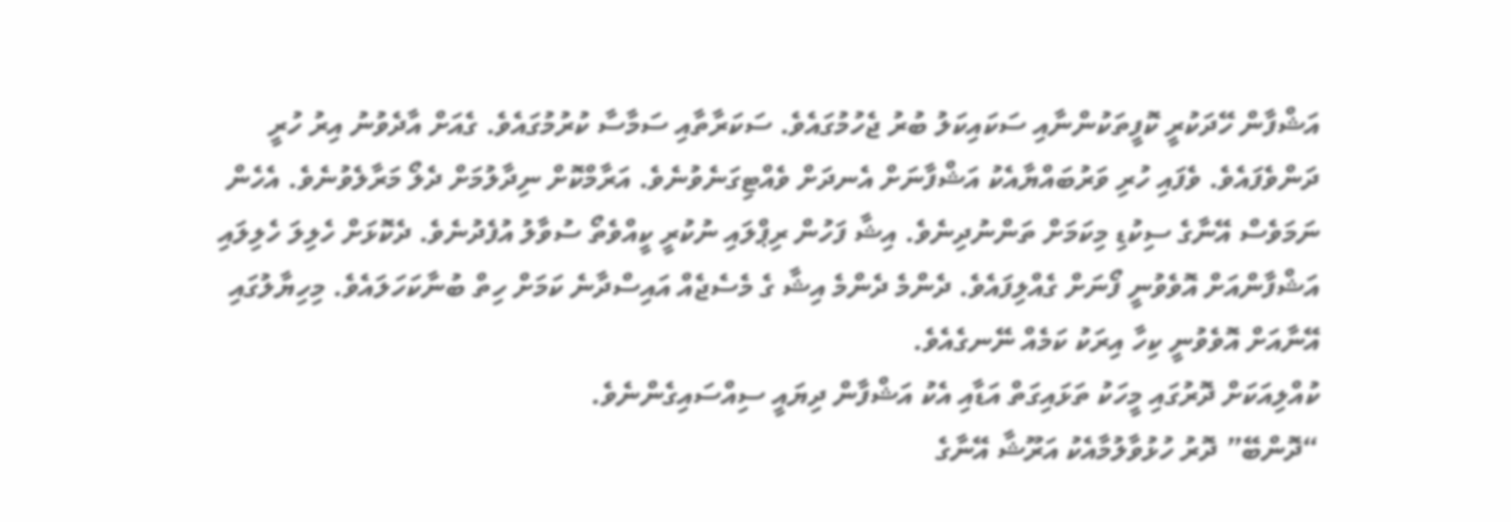އަޝްފާން ހޭދަކުރީ ކޮފީތަކުންނާއި ސަކައިކަލު ބުރު ޖެހުމުގައެވެ. ސަކަރާތާއި ސަމާސާ ކުރުމުގައެވެ. ގެއަށް އާދެވުނު އިރު ހުރީ ދަންވެފައެވެ. ވެފައި ހުރި ވަރުބައްޔާއެކު އަޝްފާނަށް އެނދަށް ވެއްޓިގަނެވުނެވެ. އަރާމްކޮށް ނިދާލުމަށް ދެލޯ މަރާލެވުނެވެ. އެހެން ނަމަވެސް އޭނާގެ ސިކުޑި މިކަމަށް ތަންނުދިނެވެ. އިޝާ ފަހުން ރިޕްލައި ނުކުރީ ކީއްވެތޯ ސުވާލު އުފެދުނެވެ. ދެކޮޅަށް ހެލިލަ ހެލިލައި އަޝްފާންއަށް އޮވެވުނީ ފޯނަށް ގެއްލިފައެވެ. ދެންމެ ދެންމެ އިޝާ ގެ މެސެޖެއް އައިސްދާނެ ކަމަށް ހިތް ބުނާކަހަލައެވެ. މިހިޔާލުގައި އޭނާއަށް އޮވެވުނީ ކިހާ އިރަކު ކަމެއް ނޭނގެއެވެ.
ކުއްލިއަކަށް ދޮރުގައި މީހަކު ތަޅައިގަތް އަޑާއި އެކު އަޝްފާން ދިޔައީ ސިއްސައިގެންނެވެ.
“ދޮންބޭ” ދޮރު ހުޅުވާލުމާއެކު އަރޫޝާ އޭނާގެ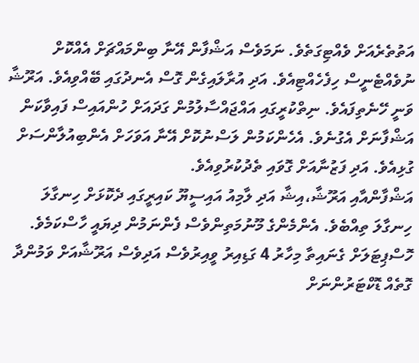އަތުތެރެއަށް ވެއްޓިގަތެވެ. ނަމަވެސް އަޝްފާން އޭނާ ބިންމައްޗަށް އެއްކޮށް ނުވެއްޓެނީސް ހިފެހެއްޓިއެވެ. އަދި އުރާލައިގެން ގޮސް އެނދުގައި ބޭއްވިއެވެ. އަރޫޝާ ވަނީ ހޭނެތިފައެވެ. ނިތްކުރީގައި އައްޖައްސާލުމުން ގަދައަށް ހުންއައިސް ފައިވާކަން އަޝްފާނަށް އެގުނެވެ. އެހެންކަމުން ލަސްނުކޮށް އޭނާ އަވަހަށް އެންބިއުލާންސަށް ގުޅިއެވެ. އަދި ފަޒުނާއަށް ގޮވައި ތެދުކުރުވިއެވެ.
އަޝްފާންއާއި އަރޫޝާ،އިޝާ އަދި ލާމިއު އައިސީޔޫ ކައިރީގައި ދެކޮޅަށް ހިނގާލަ ހިނގާލަ ތިއްބެވެ. އެންމެންގެ މޫނުމަތިންވެސް ފެންނަމުން ދިޔައީ ހާސްކަމެވެ. ހޮސްޕިޓަލަށް ގެނައިތާ މިހާރު 4 ގަޑިއިރު ވީއިރުވެސް އަދިވެސް އަރޫޝާއަށް ވަމުންދާ ގޮތެއް ޑޮކްޓަރުންނަށް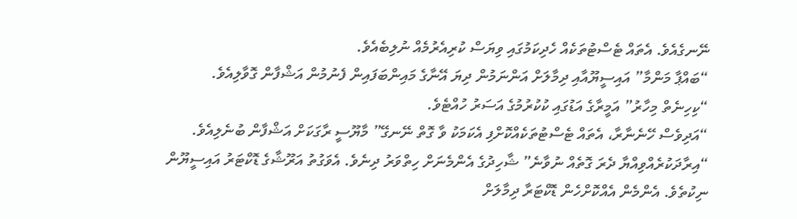ނޭނގެއެވެ. އެތައް ޓެސްޓުތަކެއް ހެދިކަމުގައި ވިޔަސް ކުރިއެރުމެއް ނުލިބެއެވެ.
“ބައްޕާ މަންމާ” އައިސީޔޫއާއި ދިމާލަށް އަންނަމުން ދިޔަ އޭނާގެ މައިންބަފައިން ފެނުމުން އަޝްފާން ގޮވާލިއެވެ.
“ކިހިނެތް މިހާރު” އަމީރާގެ އަޑުގައި ކުކުރުމުގެ އަސަރު ހުއްޓެވެ.
“އަދިވެސް ހޭނެނާރާ، އެތައް ޓެސްޓުތަކެއްކޮށްފި އެކަމަކު ވާ ގޮތް ނޭނގޭ” މާޔޫސީ ރާގަކަށް އަޝްފާން ބުނެލިއެވެ.
“އިރާދަކުރެއްވިއްޔާ ދެރަ ގޮތެއް ނުވާނެ” ޝާހިދުގެ އެންމެނަށް ހިތްވަރު ދިނެވެ. އެވަގުތު އަރޫޝާގެ ޑޮކްޓަރު އައިސީޔޫން ނިކުތެވެ. އެންމެން އެއްކޮށްހެން ޑޮކްޓަރާ ދިމާލަށް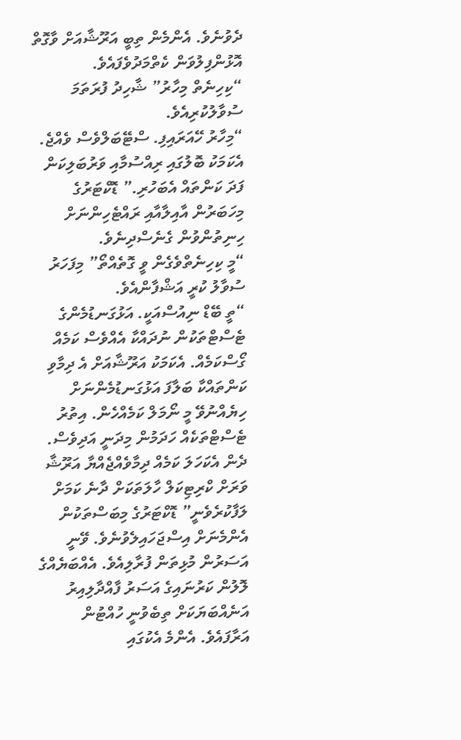ދެވުނެވެ. އެންމެން ތިބީ އަރޫޝާއަށް ވާގޮތް އޮޅުންފިލުވަން ކެތްމަދުވެފައެވެ.
“ކިހިނެތް މިހާރު” ޝާހިދު ފުރަތަމަ ސުވާލުކުރިއެވެ.
“މިހާރު ހޭއަރައިފި. ސްޓޭބަލްވެސް ވެއްޖެ. އެކަމަކު ބޮލުގައި ރިއްސުމާއި ވަރުބަލިކަން ފަދަ ކަންތައް އެބަހުރި.” ޑޮކްޓަރުގެ މިހަބަރުން އާއިލާއާއި ރައްޓެހިންނަށް ހިނިތުންވުން ގެނެސްދިނެވެ.
“މީ ކިހިނެތްވެގެން ވީ ގޮތެއްތޯ” މިފަހަރު ސުވާލު ކުރީ އަޝްފާންއެވެ.
“ތީ ބޭޑް ނިއުސްއަކީ. އަޅުގަނޑުމެންގެ ޓެސްޓްތަކުން ނުދައްކާ އެއްވެސް ކަމެއް ގޯސްކަމެއް. އެކަމަކު އަރޫޝާއަށް އެ ދިމާވި ކަންތައްކާ ބަލާފަ އަޅުގަނޑުމެންނަށް ހިޔެއްނުވޭ މީ ނޯމަލް ކަމެއްހެން. އިތުރު ޓެސްޓްތަކެއް ހަދަމުން މިދަނީ އަދިވެސް. ދެން އެކަހަލަ ކަމެއް ދިމާވެއްޖެއްޔާ އަރޫޝާ ވަރަށް ކްރިޓިކަލް ހާލަތަކަށް ދާނެ ކަމަށް ލަފާކުރެވެނީ” ޑޮކްޓަރުގެ މިބަސްތަކުން އެންމެނަށް އިސްޖަހައިލެވުނެވެ. ވޭނީ އަސަރުން މުޅިތަން ފުރާލިއެވެ. އެއްބަޔެއްގެ ލޮލުން ކަރުނައިގެ އަސަރު ފާއްދާލިއިރު އަނެއްބަޔަކަށް ތިބެވުނީ ހުއްޓުން އަރާފައެވެ. އެންމެ އެކުގައި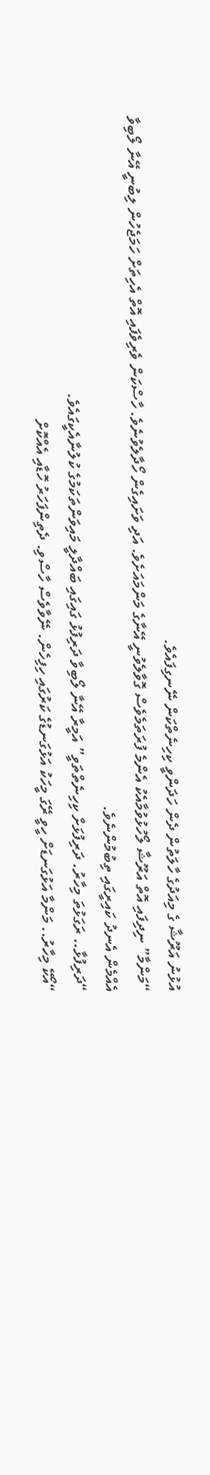އުޅުނު އަރޫޝާ ގެ މިއަދުގެ ހާލަތުން ދެން ހަދަންވީ ކިހިނެތްކަން ނޭނގިފައެވެ.
“މަންމާ” ނިދިފައި އޮތް އަރޫޝާ ލޯހުޅުވުމާއެކު އެންމެ ފުރަތަމެވެސް ގޮވާލެވުނީ އޭނާގެ މަންމައަށެވެ. އަދި ވަށައިގެން ހޯދާލެވުނެވެ. ހާސްކަން ވެރިވެފައި އޮތް އެހިތަށް ހަމަޖެހުން ލިބުނީ އޭނާ ލޯބިވާ އެއްމެން އެނދު ކައިރީގައި ތިބުމުންނެވެ.
“ދަރިފުޅާ.. ރަގަޅުތަ މިހާރު. ދަރިފުޅަށް ކިހިނެތްތަވީ” އަމީރާ އޭނާ ލޯބިވާ ދަރިފުޅު ގައިގައި ބައްދާލީ މައިވަންތަކަމުގެ ކުލުނާއެކީގައެވެ.
“އޯކޭ މިހާރު.. މަންމާ އަޅުގަނޑަށް ހީވީ ރޭގަ މީހަކު އަޅުގަނޑުގެ ކަރުގައި ހިފިހެން. ނޭވާވެސް ހާސްވި. ދެތިންފަހަރު ހޮޑާއި އެއްކޮށް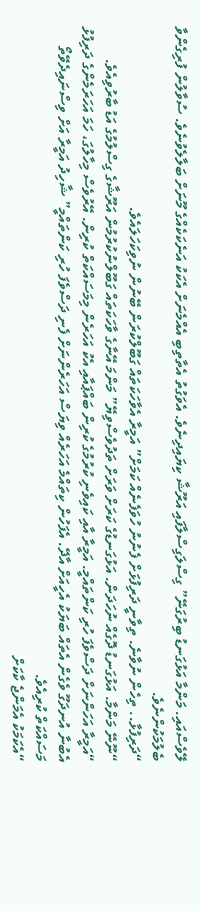ލޭވެސްއައި. މަންމާ އަޅުގަނޑު ބިރުގަނޭ” ގިސްލަގިސްލާފައި އަރޫޝާ ކިޔައިދިނެވެ. އެވަގުތު އެތާތިބި އެއްމެނަށް އެކަކު އަނެކަކެއްގެ މޫނަށް ބަލާލެވުނެވެ. ސުވާލުން ފުރިގެންވާ ބެލުމަކުންނެވެ.
“ދަރިފުޅާ.. ތިހެން ނުވާނެ. ތިވާނީ ދަރިފުޅަށް ފެނުނު ހުވަފެނެއް ކަމަށް” އަމީރާ އެވާހަކަތައް ގަބޫލްކުރަން ބޭނުން ނުވިކަހަލައެވެ.
“ނޫނޭ މަންމާ. އަޅުގަނޑު ދޮގެއް ނުހަދަން. އަޅުގަނޑުގެ ކަރަށް ވަރަށް ތަދުވެސްވިޔޭ” މަންމަ އޭނާގެ ވާހަކަތައް ގަބޫލްނުކުރުމުން އަރޫޝާގެ ގިސްލުމުގެ އަޑު ބާރުވިއެވެ.
“އަމީރާ އަހަންނަށް ދަސްވެފަ ހުރި ކަންތައްމީ. އަމީރާ އާއި ކައިވެނި ކުރުމުގެ ކުރިން ބައްޕައާއި އެކު އަހަރެން މިމަސައްކަތް ކުރިން. އޭރުވެސް މިހާލުގަ، ހަމަ އަހަރަމެންގެ ދަރިފުޅު އެބުނާ އުނދަގޫ ވެގެން އެތައް ބަޔަކު އެހީއަށް އާދޭ. އެފަހުން ކިތައްމެ އަހަރެއް ވިޔަސް އަހަރެންނަށް ފެނި ދަސްވެފަ ހުރި ކަންތައްމީ” ޝާހިދު އަމީރާ އަށް ވިސްނައިދެވޭތޯ މަސައްކަތް ކުރިއެވެ.
“އެކަމަކު އެމަންޖެ ކާކަށް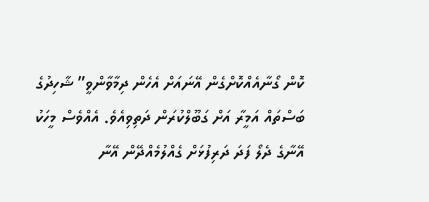ކޮން ގޯނާއެއްކޮށްގެން އޭނައަށް އެހެން ދިމާވާންވީ” ޝާހިދުގެ ބަސްތައް އަމީރާ އަށް ގަބޫލްކުރަން ދަތިވިއެވެ. އެއްވެސް މީހަކު އޭނާގެ ދެލޯ ފަދަ ދަރިފުޅަށް ގެއްލުމެއްދޭން އޭނާ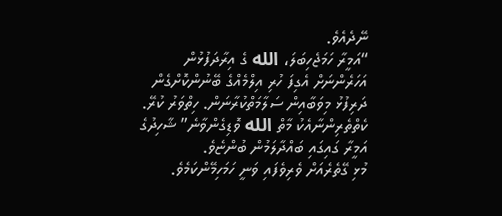ނޭދެއެވެ.
“އަމީރާ ހަމަޖެހިބަލަ، الله ގެ އިރާދަފުޅުން އަހަރެންނަށް އެގިފަ ހުރި އިލްމެއްގެ ބޭނުންކޮށްގެން ދަރިފުޅު މިވަބާއިން ސަލާމަތްކުރާނަން. ހިތްވަރު ކުރޭ. ކެތްތެރިންނާއެކު މާތް الله ވޮޑިގެންވާނެ” ޝާހިދުގެ އަމީރާ ގައިގައި ބައްދާލަމުން ބުންޏެވެ.
މުޅި ގޭތެރެއަށް ވެރިވެފައި ވަނީ ހަމަހިމޭންކަމެވެ.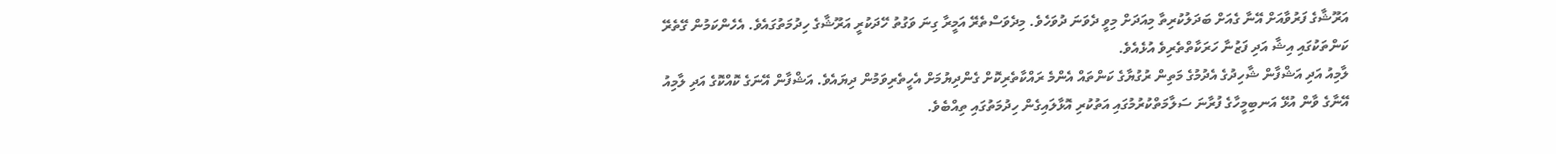އަރޫޝާގެ ފަރުވާއަށް އޭނާ ގެއަށް ބަދަލުކުރިތާ މިއަދަށް މިވީ ދެވަނަ ދުވަހެވެ. މިދެވަސްތެރޭ އަމީރާ ގިނަ ވަގުތު ހޭދަކުރީ އަރޫޝާގެ ހިދުމަތުގައެވެ. އެހެންކަމުން ގޭތެރޭ ކަންތަކުގައި އިޝާ އަދި ފަޒުނާ ހަރަކާތްތެރިވެ އުޅެއެވެ.
ލާމިއު އަދި އަޝްފާން ޝާހިދުގެ އެދުމުގެ މަތިން ރުގުޔާގެ ކަންތައް އެންމެ ރައްކާތެރިކޮށް ގެންދިޔުމަށް އެހީތެރިވަމުން ދިޔައެވެ. އަޝްފާން އޭނަގެ ކޮއްކޮގެ އަދި ލާމިއު އޭނާގެ ވާން އުޅޭ އަނބިމީހާގެ ފުރާނަ ސަލާމަތްކުރުމުގައި އަތުކުރި އޮޅާލައިގެން ހިދުމަތުގައި ތިއްބެވެ.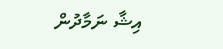އިޝާ ނަމާދުން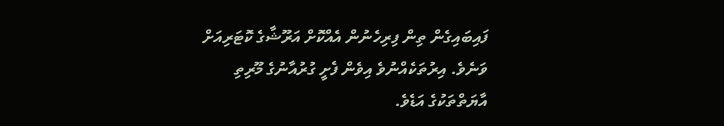ފައިބައިގެން ތިން ފިރިހެނުން އެއްކޮށް އަރޫޝާގެ ކޮޓަރިއަށް ވަނެވެ. އިރުތަކެއްނުވެ އިވެން ފެށީ ގުރުއާނުގެ މޫރިތި އާޔަތްތަކުގެ އަޑެވެ.